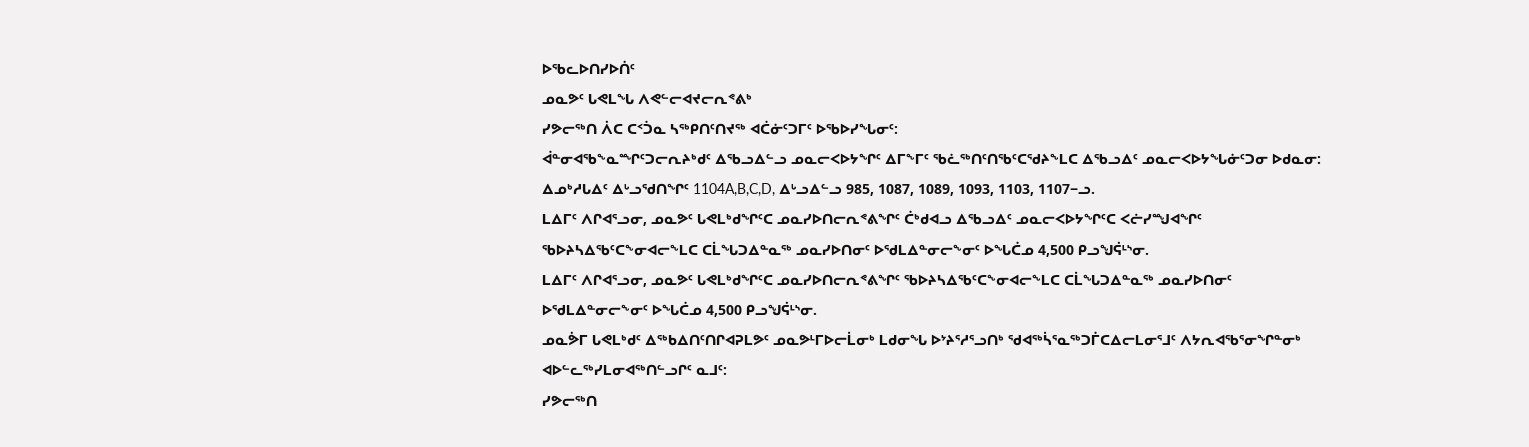ᐅᖃᓚᐅᑎᓯᐅᑏᑦ
ᓄᓇᕗᑦ ᒐᕙᒪᖓ ᐱᕙᓪᓕᐊᔪᓕᕆᕝᕕᒃ
ᓯᕗᓕᖅᑎ ᐲᑕ ᑕᑉᑑᓇ ᓴᖅᑭᑎᑦᑎᔪᖅ ᐊᑖᓃᑦᑐᒥᑦ ᐅᖃᐅᓯᖓᓂᑦ:
ᐋᓐᓂᐊᖃᖕᓇᙱᑦᑐᓕᕆᔨᒃᑯᑦ ᐃᖃᓗᐃᓪᓗ ᓄᓇᓕᐸᐅᔭᖏᑦ ᐃᒥᖕᒥᑦ ᖃᓛᖅᑎᑦᑎᖃᑦᑕᖁᔨᖕᒪᑕ ᐃᖃᓗᐃᑦ ᓄᓇᓕᐸᐅᔭᖓᓃᑦᑐᓂ ᐅᑯᓇᓂ: ᐃᓄᒃᓱᒐᐃᑦ ᐃᒡᓗᖁᑎᖏᑦ 1104A,B,C,D, ᐃᒡᓗᐃᓪᓗ 985, 1087, 1089, 1093, 1103, 1107−ᓗ.
ᒪᐃᒥᑦ ᐱᒋᐊᕐᓗᓂ, ᓄᓇᕗᑦ ᒐᕙᒪᒃᑯᖏᑦᑕ ᓄᓇᓯᐅᑎᓕᕆᕝᕕᖏᑦ ᑖᒃᑯᐊᓗ ᐃᖃᓗᐃᑦ ᓄᓇᓕᐸᐅᔭᖏᑦᑕ ᐸᓖᓯᙳᐊᖏᑦ ᖃᐅᔨᓴᐃᖃᑦᑕᖕᓂᐊᓕᖕᒪᑕ ᑕᒫᖓᑐᐃᓐᓇᖅ ᓄᓇᓯᐅᑎᓂᑦ ᐅᖁᒪᐃᓐᓂᓕᖕᓂᑦ ᐅᖓᑖᓄ 4,500 ᑭᓗᖑᕌᒻᔅᓂ.
ᒪᐃᒥᑦ ᐱᒋᐊᕐᓗᓂ, ᓄᓇᕗᑦ ᒐᕙᒪᒃᑯᖏᑦᑕ ᓄᓇᓯᐅᑎᓕᕆᕝᕕᖏᑦ ᖃᐅᔨᓴᐃᖃᑦᑕᖕᓂᐊᓕᖕᒪᑕ ᑕᒫᖓᑐᐃᓐᓇᖅ ᓄᓇᓯᐅᑎᓂᑦ ᐅᖁᒪᐃᓐᓂᓕᖕᓂᑦ ᐅᖓᑖᓄ 4,500 ᑭᓗᖑᕌᒻᔅᓂ.
ᓄᓇᕘᒥ ᒐᕙᒪᒃᑯᑦ ᐃᖅᑲᐃᑎᑦᑎᒋᐊᕈᒪᕗᑦ ᓄᓇᕗᒻᒥᐅᓕᒫᓂᒃ ᒪᑯᓂᖓ ᐅᔾᔨᕐᓱᕐᓗᑎᒃ ᖁᐊᖅᓵᕐᓇᖅᑐᒦᑕᐃᓕᒪᓂᕐᒧᑦ ᐱᔭᕆᐊᖃᕐᓂᖏᓐᓂᒃ ᐊᐅᓪᓚᖅᓯᒪᓂᐊᖅᑎᓪᓗᒋᑦ ᓇᒧᑦ:
ᓯᕗᓕᖅᑎ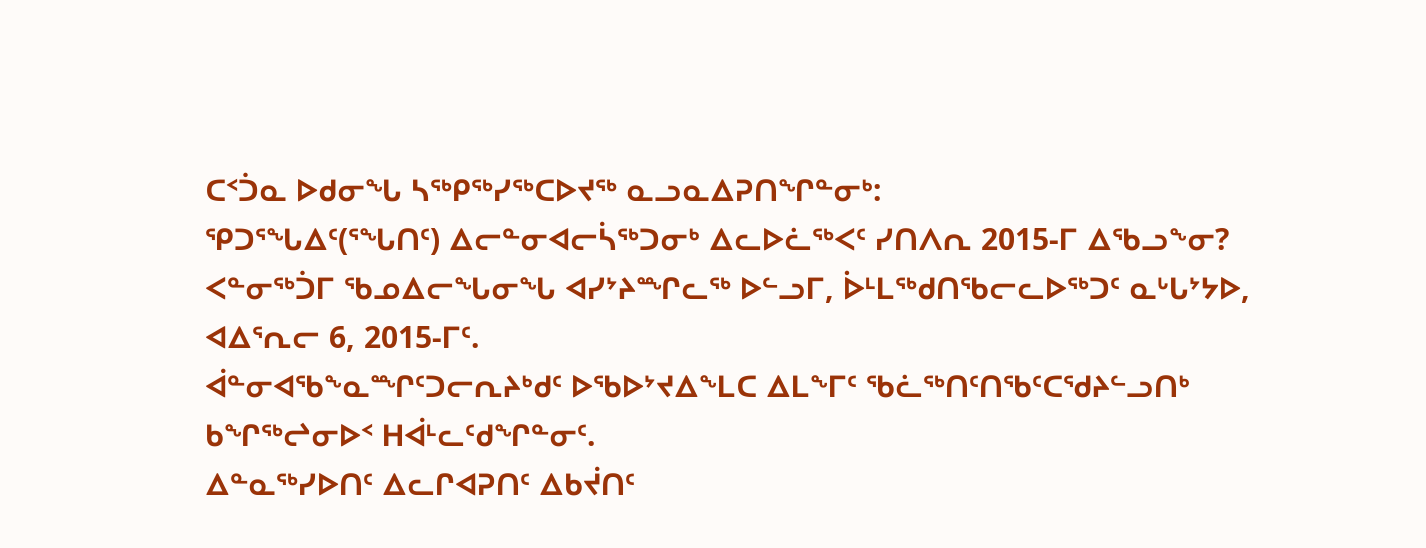ᑕᑉᑑᓇ ᐅᑯᓂᖓ ᓴᖅᑭᖅᓯᖅᑕᐅᔪᖅ ᓇᓗᓇᐃᕈᑎᖏᓐᓂᒃ:
ᕿᑐᕐᖓᐃᑦ(ᕐᖓᑎᑦ) ᐃᓕᓐᓂᐊᓕᓵᖅᑐᓂᒃ ᐃᓚᐅᓛᖅᐸᑦ ᓯᑎᐱᕆ 2015-ᒥ ᐃᖃᓗᖕᓂ?
ᐸᓐᓂᖅᑑᒥ ᖃᓄᐃᓕᖓᓂᖓ ᐊᓯᔾᔨᙱᓚᖅ ᐅᓪᓗᒥ, ᐆᒻᒪᖅᑯᑎᖃᓕᓚᐅᖅᑐᑦ ᓇᒡᒐᔾᔭᐅ, ᐊᐃᕐᕆᓕ 6, 2015-ᒥᑦ.
ᐋᓐᓂᐊᖃᖕᓇᙱᑦᑐᓕᕆᔨᒃᑯᑦ ᐅᖃᐅᔾᔪᐃᖕᒪᑕ ᐃᒪᖕᒥᑦ ᖃᓛᖅᑎᑦᑎᖃᑦᑕᖁᔨᓪᓗᑎᒃ ᑲᖏᖅᖠᓂᐅᑉ ᕼᐋᒻᓚᑦᑯᖏᓐᓂᑦ.
ᐃᓐᓇᖅᓯᐅᑎᑦ ᐃᓚᒋᐊᕈᑎᑦ ᐃᑲᔫᑎᑦ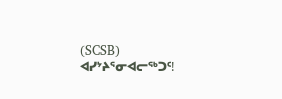(SCSB) ᐊᓯᔾᔨᕐᓂᐊᓕᖅᑐᑦ!